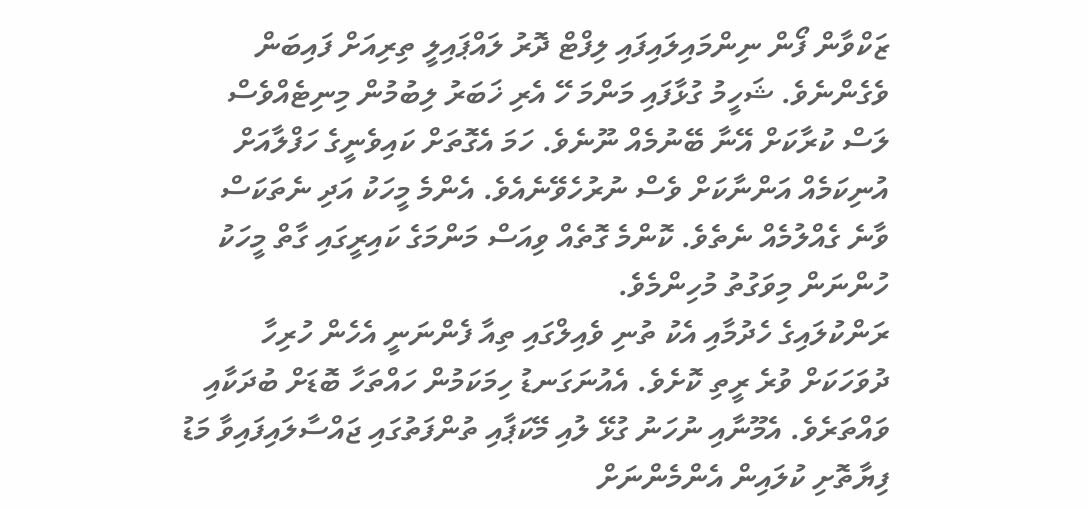ޒަކްވާން ފޯން ނިންމައިލައިފައި ލިފްޓް ދޮރު ލައްޕައިލީ ތިރިއަށް ފައިބަން ވެގެންނެވެ. ޝަހީމު ގުޅާފައި މަންމަ ހޭ އެރި ޚަބަރު ލިބުމުން މިނިޓެއްވެސް ލަސް ކުރާކަށް އޭނާ ބޭނުމެއް ނޫނެވެ. ހަމަ އެގޮތަށް ކައިވެނީގެ ހަފްލާއަށް އުނިކަމެއް އަންނާކަށް ވެސް ނުރުހެވޭނެއެވެ. އެންމެ މީހަކު އަދި ނެތަކަސް ވާނެ ގެއްލުމެއް ނެތެވެ. ކޮންމެ ގޮތެއް ވިއަސް މަންމަގެ ކައިރީގައި ގާތް މީހަކު ހުންނަން މިވަގުތު މުހިންމެވެ.
ރަންކުލައިގެ ހެދުމާއި އެކު ތުނި ވެއިލްގައި ތިއާ ފެންނަނީ އެހެން ހުރިހާ ދުވަހަކަށް ވުރެ ރީތި ކޮށެވެ. އެއުނަގަނޑު ހިމަކަމުން ހައްތަހާ ބޮޑަށް ބުދަކާއި ވައްތަރެވެ. އެމޫނާއި ނުހަނު ގުޅޭ ލުއި މޭކަޕާއި ތުންފަތުގައި ޖައްސާލައިފައިވާ މަޑު ފިޔާތޮށި ކުލައިން އެންމެންނަށް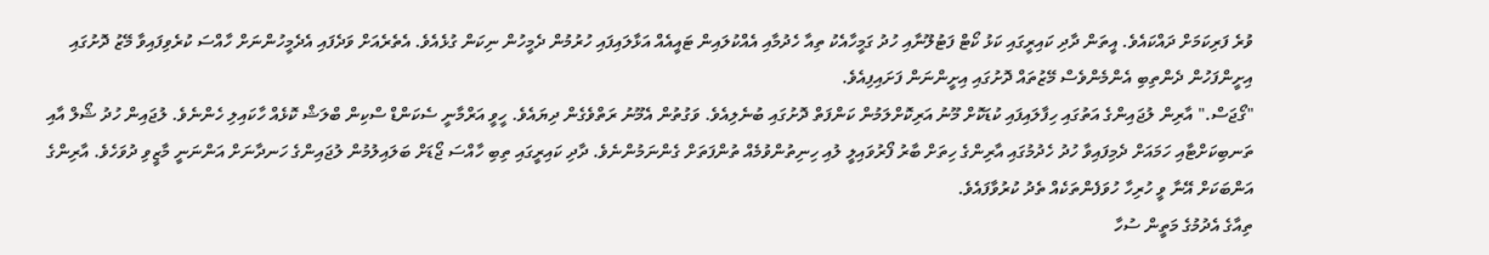ވުރެ ފަރިކަމަށް ދައްކައެވެ. އީތަން ދާދި ކައިރީގައި ކަޅު ކޯޓް ފަޓުލޫނާއި ހުދު ގަމީހާއެކު ތިއާ ހެދުމާއި އެއްކުލައިން ޓައީއެއް އަޅާލައިފައި ހުރުމުން ދެމީހުން ނިކަން ގުޅެއެވެ. އެތެރެއަށް ވަދެފައި އެދެމީހުންނަށް ހާއްސަ ކުރެވިފައިވާ މޭޒު ދޮށުގައި އިށީންފަހުން ދެންތިބި އެންމެންވެސް މޭޒުތައް ދޮށުގައި އިށީންނަން ފަށައިފިއެވެ.
"ގޯޖަސް." އާރިން ލުޖައިންގެ އަތުގައި ހިފާލައިފައި ކުޑަކޮށް މޫނު އަރިކޮށްލަމުން ކަންފަތް ދޮށުގައި ބުނެލިއެވެ. ވަގުތުން އެމޫނު ރަތްވެގެން ދިޔައެވެ. ހީވީ އަރްމާނީ ސެކަންޑް ސްކިން ބްލަޝް ކޮޅެއް ހާކައިލި ހެންނެވެ. ލުޖައިން ހުދު ޝޯލް އާއި ތަނބިކަށްޓާއި ހަމައަށް ދެމިފައިވާ ހުދު ހެދުމުގައި އާރިންގެ ހިތަށް ބާރު ފޯރުވައިލީ ލުއި ހިނިތުންވުމެއް ތުންފަތަށް ގެންނަމުންނެވެ. ދާދި ކައިރީގައި ތިބި ހާއްސަ ޖޯޑަށް ބަލައިލުމުން ލުޖައިންގެ ހަނދާނަށް އަންނަނީ މާޒީވި ދުވަހެވެ. އާރިންގެ އަންބަކަށް އޭނާ ވީ ހުރިހާ ހުވަފެންތަކެއް ތެދު ކުރުވާފައެވެ.
ތިއާގެ އެދުމުގެ މަތީން ސުހާ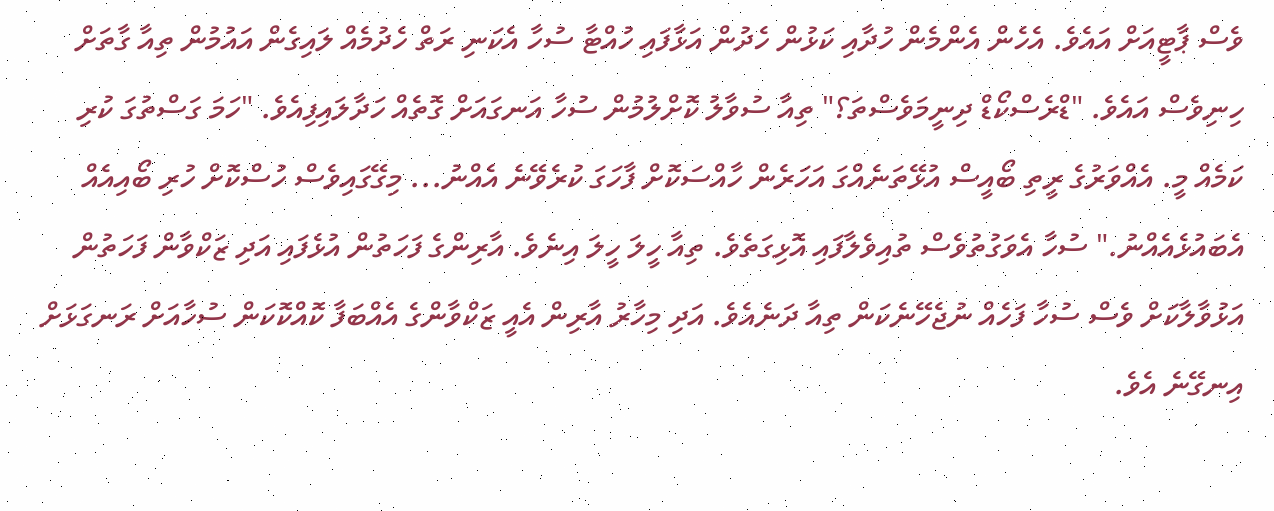ވެސް ޕާޓީއަށް އައެވެ. އެހެން އެންމެން ހުދާއި ކަޅުން ހެދުން އަޅާފައި ހުއްޓާ ސުހާ އެކަނި ރަތް ހެދުމެއް ލައިގެން އައުމުން ތިއާ ގާތަށް ހިނިވެސް އައެވެ. "ޑްރެސްކޯޑް ދިނީމަވެސްތަ؟" ތިއާ ސުވާލު ކޮށްލުމުން ސުހާ އަނގައަށް ގޮތެއް ހަދާލައިފިއެވެ. "ހަމަ ގަސްތުގަ ކުރި ކަމެއް މީ. އެއްވަރުގެ ރީތި ބޯއީސް އުޅޭތަނެއްގަ އަހަރެން ހާއްސަކޮށް ފާހަގަ ކުރެވޭނެ އެއްނު... މިގޭގައިވެސް ހުސްކޮށް ހުރި ބޯއިއެއް އެބައުޅެއެއްނު." ސުހާ އެވަގުތުވެސް ތުއިވެލާފައި އޮޅިގަތެވެ. ތިއާ ހީލަ ހީލަ އިނެވެ. އާރިންގެ ފަހަތުން އުޅެފައި އަދި ޒަކްވާން ފަހަތުން އަޅުވާލާކަށް ވެސް ސުހާ ފަހެއް ނުޖެހޭނެކަން ތިއާ ދަނެއެވެ. އަދި މިހާރު އާރިން އެއީ ޒަކްވާންގެ އެއްބަފާ ކޮއްކޮކަން ސުހާއަށް ރަނގަޅަށް އިނގޭނެ އެވެ.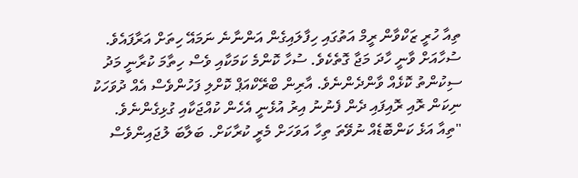ތިއާ ހުރީ ޒަކްވާން ރީމް އަތުގައި ހިފާލައިގެން އަންނާނެ ނަމައޭ ހިތަށް އަރާފައެވެ. ސުހާއަށް ވާނީ ހާދަ މަޖާ ގޮތެކެވެ. ސުހާ ކޮންމެ ކަމަކާއި ވެސް ހިތާމަ ކުރާނީ މަދު ސިކުންތު ކޮޅެއް ވާންދެންނެވެ. އާރިން ބްރޭކްއަޕް ކޮށްލި ފަހުންވެސް އެއް ދުވަހަކު ނިކަން ރޮއި ރޮއިފައި ދެން ފެނުނު އިރު އުޅެނީ އެހެން ކުއްޖަކާއި ގުޅިގެންނެވެ.
"ތިއާ އަޅެ ކަންބޮޑެއް ނުވޭތަ ތިހާ އަވަހަށް މެރީ ކުރާކަށް. ބަލާބަ ލުޖައިންވެސް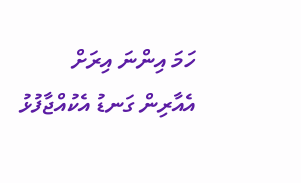ހަމަ އިންނަ އިރަށް އެއާރިން ގަނޑު އެކުއްޖާފުޅު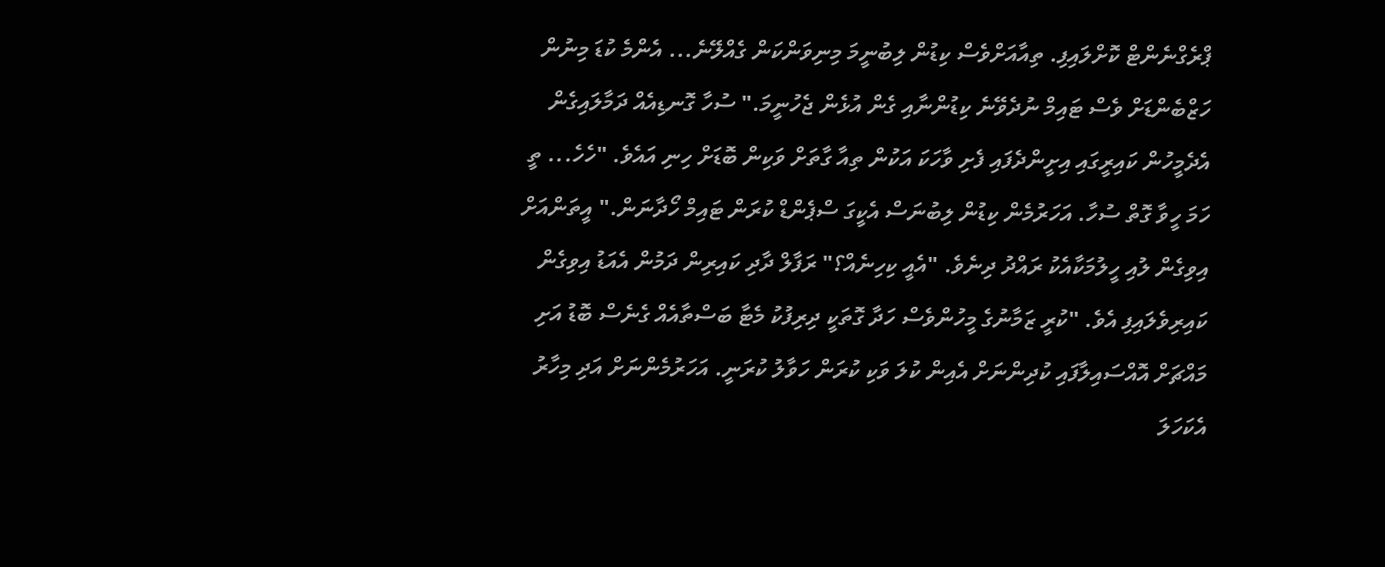ޕްރެގްނެންޓް ކޮށްލައިފި. ތިއާއަށްވެސް ކިޑުން ލިބުނީމަ މިނިވަންކަން ގެއްލޭނެ... އެންމެ ކުޑަ މިނުން ހަޒްބެންޑަށް ވެސް ޓައިމް ނުދެވޭނެ ކިޑުންނާއި ގެން އުޅެން ޖެހުނީމަ." ސުހާ ގޮނޑިއެއް ދަމާލައިގެން އެދެމީހުން ކައިރީގައި އިށީންދެފައި ފެށި ވާހަކަ އަކުން ތިއާ ގާތަށް ވަކިން ބޮޑަށް ހިނި އައެވެ. "ހެހެ... ތީ ހަމަ ހީވާ ގޮތް ސުހާ. އަހަރުމެން ކިޑުން ލިބުނަސް އެކީގަ ސްޕެންޑް ކުރަން ޓައިމް ހޯދާނަން." އީތަންއަށް އިވިގެން ލުއި ހީލުމަކާއެކު ރައްދު ދިނެވެ. "އެއީ ކިހިނެއް؟" ރަފާލް ދާދި ކައިރިން ދަމުން އެއަޑު އިވިގެން ކައިރިވެލައިފި އެވެ. "ކުރީ ޒަމާނުގެ މީހުންވެސް ހަދާ ގޮތަކީ ދިރިފުކު މެޓާ ބަސްތާއެއް ގެނެސް ބޮޑު އަށި މައްޗަށް އޮއްސައިލާފައި ކުދިންނަށް އެއިން ކުލަ ވަކި ކުރަން ހަވާލު ކުރަނީ. އަހަރުމެންނަށް އަދި މިހާރު އެކަހަލަ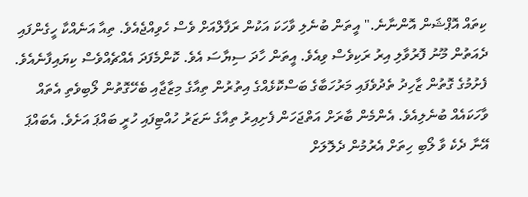ކިތައް އޮޕްޝަން އޮންނާނެ." އީތަން ބުނެލި ވާހަކަ އަކުން ރަފާލްއަށް ވެސް ހެވިއްޖެއެވެ. ތިއާ އަނެއްކާ ހީގެންފައި ދެއަތުން މޫނު ފޮރުވާލި އިރު ރަކިވެސް ވިއެވެ. އީތަން ހާދަ ސިޔާސަ އެވެ. ކޮންމެފަދަ އެއްޗެއްވެސް ކިޔައިފާނެއެވެ.
ފެށުމުގެ ގޮތުން ޒާހިދު ތެދުވެފައި މަރުހަބާގެ ބަސްކޮޅެއްގެ އިތުރުން ތިއާގެ މިޒާޖާއި ބެހޭގޮތުން ލޯބިވެތި އެތައް ވާހަކައެއް ބުނެލިއެވެ. އެންމެން ބާރަށް އަތްޖަހަން ފެށިއިރު ތިއާގެ ނަޒަރު ހުއްޓިފައި ހުރީ ބައްޕަ އަށެވެ. އެބައްޕަ އޭނާ ދެކެ ވާ ލޯބި ހިތަށް އެރުމުން ދެލޮލަށް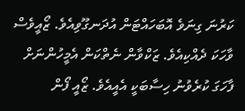ކަރުނަ ގިނަވެ އޮބަހައްޓަން އުދަނގޫވިއެވެ. ޒޯއީވެސް ވާހަކަ ދެއްކިއެވެ. ޒަކްވާން ނެތްކަން އެމީހުންނަށް ފާހަގަ ކުރެވުނު ހިސާބަކީ އެއީއެވެ. ޒޯއީ ފޯން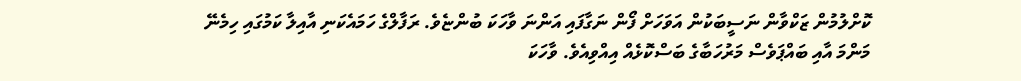ކޮށްލުމުން ޒަކްވާން ނަސީބަކުން އަވަހަށް ފޯން ނަގާފައި އަންނަ ވާހަކަ ބުންޏެވެ. ރަފާލްގެ ހަމައެކަނި އާއިލާ ކަމުގައި ހިމެނޭ މަންމަ އާއި ބައްޕަވެސް މަރުހަބާގެ ބަސްކޮޅެއް އިއްވިއެވެ. ވާހަކަ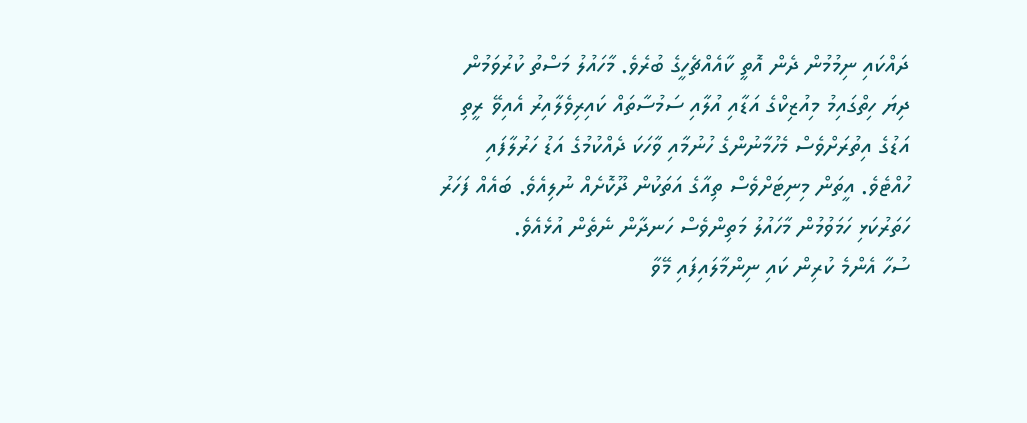ދައްކައި ނިމުމުން ދެން އޮތީ ކާއެއްޗެހީގެ ބުރެވެ. މާހައުލު މަސްތު ކުރުވަމުން ދިޔަ ހިތްގައިމު މިއުޒިކްގެ އަޑާއި އުލާއި ސަމުސާތައް ކައިރިވެލާއިރު އެއިވޭ ރީތި އަޑުގެ އިތުރަށްވެސް މެހުމާނުންގެ ހުނުމާއި ވާހަކަ ދެއްކުމުގެ އަޑު ހަރުލާފައި ހުއްޓެވެ. އީތަން މިނިޓަށްވެސް ތިއާގެ އަތަކުން ދޫކޮށެއް ނުލިއެވެ. ބައެއް ފަހަރު ހަތަރުކަޅި ހަމަވުމުން މާހައުލު މަތިންވެސް ހަނދާން ނެތެން އުޅެއެވެ.
ސުހާ އެންމެ ކުރިން ކައި ނިންމާލައިފައި މޭވާ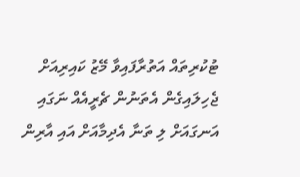ޓުކުރިތައް އަތުރާފައިވާ މޭޒު ކައިރިއަށް ޖެހިލައިގެން އެތަނުން ޗެރީއެއް ނަގައި އަނގައަށް ލި ތަނާ އެދިމާއަށް އައި އާރިން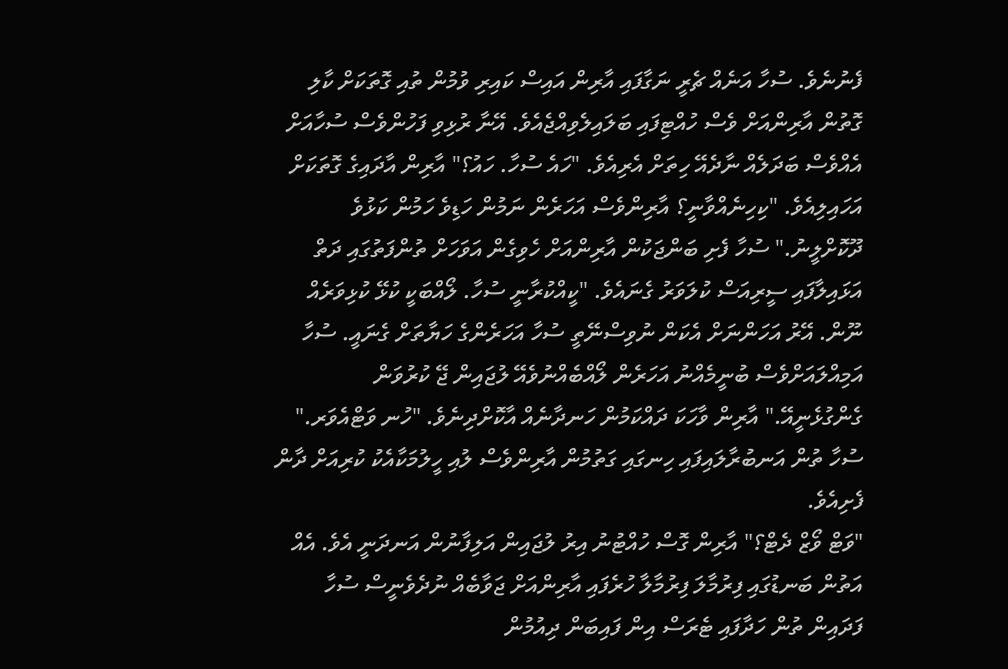ފެނުނެވެ. ސުހާ އަނެއް ޗެރީ ނަގާފައި އާރިން އައިސް ކައިރި ވުމުން ތުއި ގޮތަކަށް ކާލި ގޮތުން އާރިންއަށް ވެސް ހުއްޓިފައި ބަލައިލެވިއްޖެއެވެ. އޭނާ ރުޅިވި ފަހުންވެސް ސުހާއަށް އެއްވެސް ބަދަލެއް ނާދެއޭ ހިތަށް އެރިއެވެ. "ހައެ ސުހާ. ހައު؟" އާރިން އާދައިގެ ގޮތަކަށް އަހައިލިއެވެ. "ކިހިނެއްވާނީ؟ އާރިންވެސް އަހަރެން ނަމުން ހަޑިވެ ހަމުން ކަޅުވެ ދޫކޮށްލީނު." ސުހާ ފެށި ބަންޖަކުން އާރިންއަށް ހެވިގެން އަވަހަށް ތުންފަތުގައި ދަތް އަޅައިލާފައި ސީރިއަސް ކުލަވަރު ގެނައެވެ. "ކީއްކުރާނީ ސުހާ. ލޯއްބަކީ ކުޅޭ ކުޅިވަރެއް ނޫން. އޭރު އަހަންނަށް އެކަން ނުވިސްނޭތީ ސުހާ އަހަރެންގެ ހަޔާތަށް ގެނައީ. ސުހާ އަމިއްލައަށްވެސް ބުނީމެއްނު އަހަރެން ލޯއްބެއްނުވެއޭ ލުޖައިން ޖޭ ކުރުވަން ގެންގުޅެނީއޭ." އާރިން ވާހަކަ ދައްކަމުން ހަނދާނެއް އާކޮށްދިނެވެ. "ހުނ ވަޓްއެވަރ." ސުހާ ތުން އަނބުރާލައިފައި ހިނގައި ގަތުމުން އާރިންވެސް ލުއި ހީލުމަކާއެކު ކުރިއަށް ދާން ފެށިއެވެ.
"ވަޓް ވޯޒް ދެޓް؟" އާރިން ގޮސް ހުއްޓުނު އިރު ލުޖައިން އަލިފާނުން އަނދަނީ އެވެ. އެއް އަތުން ބަނޑުގައި ފިރުމާލަ ފިރުމާލާ ހުރެފައި އާރިންއަށް ޖަވާބެއް ނުދެވެނީސް ސުހާ ފަދައިން ތުން ހަދާފައި ޓެރަސް އިން ފައިބަން ދިއުމުން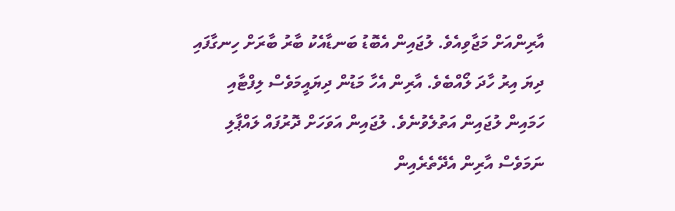އާރިންއަށް މަޖާވިއެވެ. ލުޖައިން އެބޮޑު ބަނޑާއެކު ބާރު ބާރަށް ހިނގާފައި ދިޔަ އިރު ހާދަ ލޯއްބެވެ. އާރިން އެހާ މަޑުން ދިޔައީމަވެސް ލިފްޓާއި ހަމައިން ލުޖައިން އަތުލެވުނެވެ. ލުޖައިން އަވަހަށް ދޮރުފައް ލައްޕާލި ނަމަވެސް އާރިން އެދޭތެރެއިން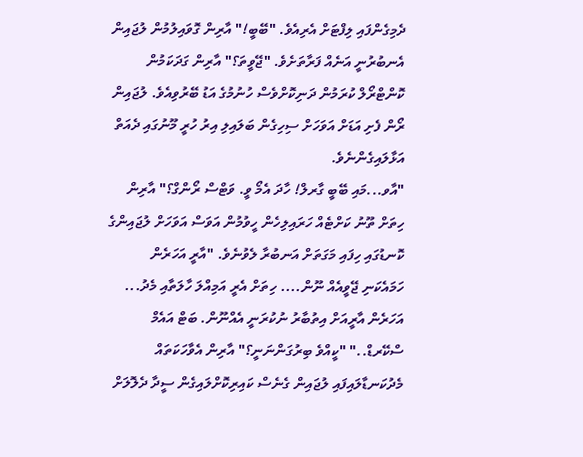ދެމިގެންފައި ލިފްޓަށް އެރިއެވެ. "ބޭބީ!" އާރިން ގޮވައިލުމުން ލުޖައިން އެނބުރުނީ އަނެއް ފަރާތަށެވެ. "ޖޭވީތަ؟" އާރިން ގަދަކަމުން ކޮންޓްރޯލް ކުރަމުން ދަނިކޮށްވެސް ހުނުމުގެ އަޑު ބޭރުވިއެވެ. ލުޖައިން ރޯން ފެށި އަޑަށް އަވަހަށް ސިހިގެން ބަލައިލި އިރު ހުރީ މޫނުގައި ދެއަތް އަޅާލައިގެންނެވެ.
"އާވ...މައި ބޭބީ ގާރލް! ހާދަ އެމޯ ވީ. ވަޓްސް ރޯންގް؟" އާރިން ހިތަށް ތޫނު ކަށްޓެއް ހަރައިލިހެން ހީވުމުން އަވަސް އަވަހަށް ލުޖައިންގެ ކޮނޑުގައި ހިފައި މަގަތަށް އަނބުރާ ލެވުނެވެ. "އާރީ އަހަރެން ހަމައެކަނި ޖޭވީއެއް ނޫން.... ހިތަށް އެރީ އަމިއްލަ ހާލަތާއި މެދު... އަހަރެން އާރީއަށް އިތުބާރު ނުކުރަނީ އެއްނޫން. ބަޓް އައެމް ސްކޭރޑް.." "ކީއްވެ ބިރުގަންނަނީ؟" އާރިން އެވާހަކަތައް މެދުކަނޑާލައިފައި ލުޖައިން ގެނެސް ކައިރިކޮށްލައިގެން ސީދާ ދެލޮލަށް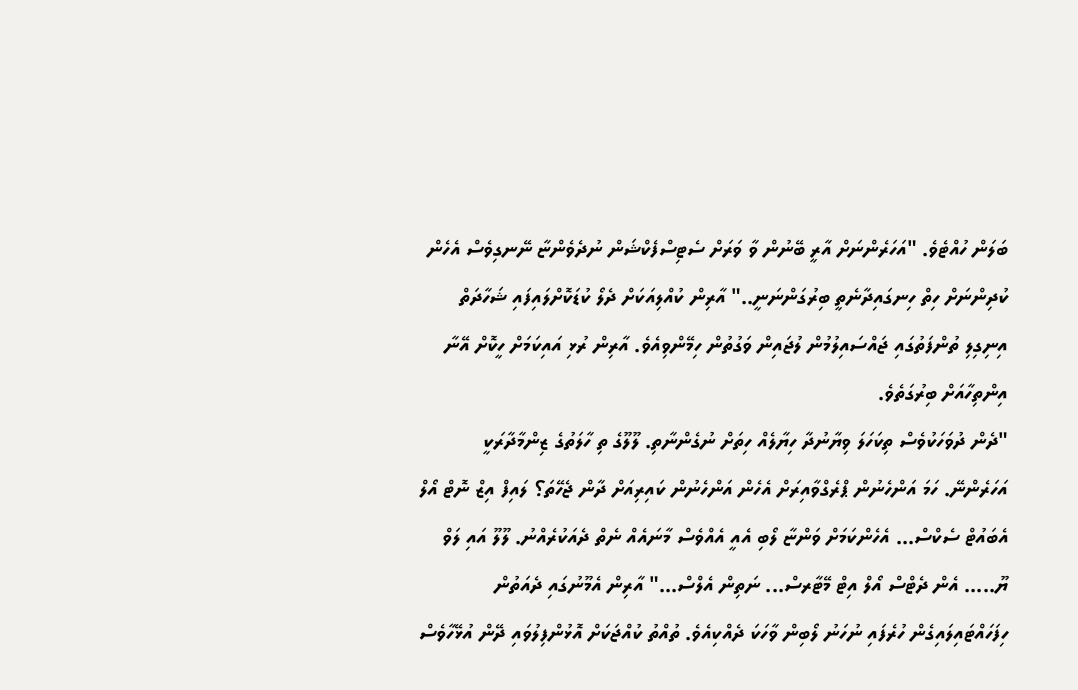ބަލަން ހުއްޓެވެ. "އަހަރެންނަށް އާރީ ބޭނުން ވާ ވަރަށް ސެޓިސްފެކްޝަން ނުދެވެންޏާ ނޭނގިވެސް އެހެން ކުދިންނަށް ހިތް ހިނގައިދާނެތީ ބިރުގަންނަނީ.." އާރިން ކުއްލިއަކަށް ދެލޯ ކުޑަކޮށްލައިފައި ޝަހާދަތް އިނިގިލި ތުންފަތުގައި ޖައްސައިލުމުން ލުޖައިން ވަގުތުން ހިމޭންވިއެވެ. އާރިން ރުޅި އައިކަމަށް ހީކޮށް އޭނާ އިންތިހާއަށް ބިރުގަތެވެ.
"ދެން ދުވަހަކުވެސް ތިކަހަލަ ވިޔާނުދާ ހިޔާލެއް ހިތަށް ނުގެންނާތި. ލޫލޫގެ ތި ހާލަތުގެ ޒިންމާދާރަކީ އަހަރެންނޭ. ހަމަ އަންހެނުން ޕްރެގްވާއިރަށް އެހެން އަންހެނުން ކައިރިއަށް ދާން ޖެހޭތަ؟ ލައިފް އިޒް ނޮޓް އޯލް އެބައުޓް ސެކްސް... އެހެންކަމަށް ވަންޏާ ލޯބި އެއީ އެއްވެސް މާނައެއް ނެތް ދެއަކުރެއްނު. ލޫލޫ އައި ލަވް ޔޫ..... އެން ދެޓްސް އޯލް އިޓް މޭޓާރސް... ނަތިން އެލްސް..." އާރިން އެމޫނުގައި ދެއަތުން ހިފަހައްޓައިލައިގެން ހުރެފައި ނުހަނު ލޯބިން ވާހަކަ ދެއްކިއެވެ. ތުއްތު ކުއްޖަކަށް އޮޅުންފިލުވައި ދޭން އުޅޭހާވެސް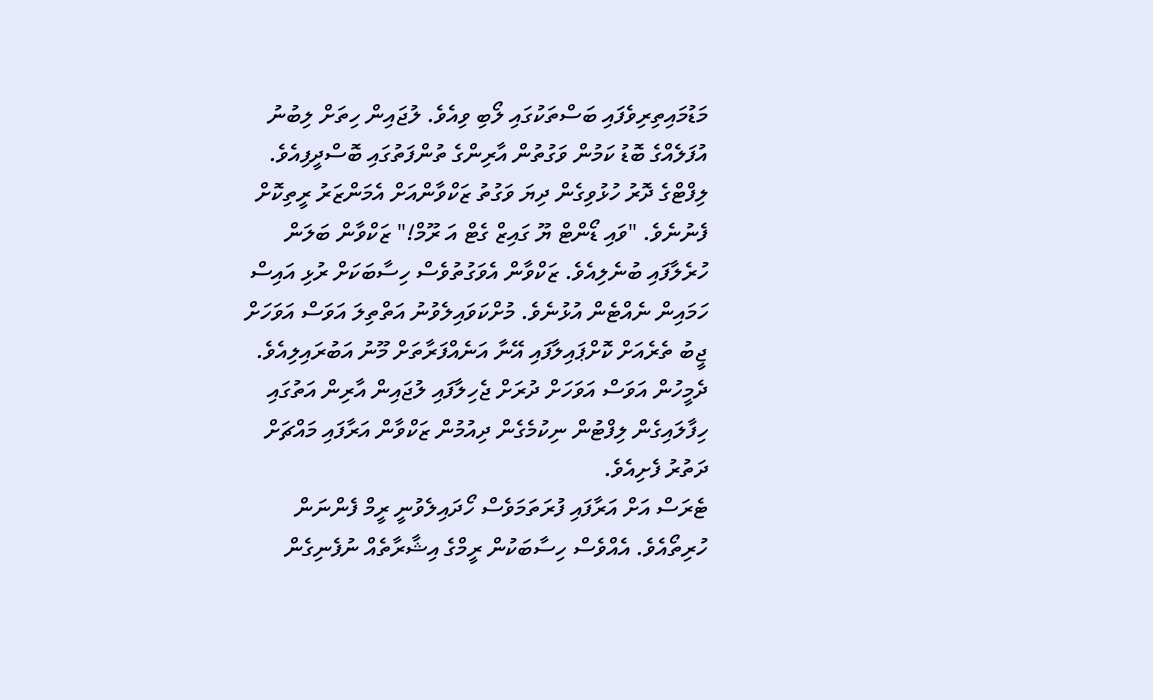މަޑުމައިތިރިވެފައި ބަސްތަކުގައި ލޯބި ވިއެވެ. ލުޖައިން ހިތަށް ލިބުނު އުފަލެއްގެ ބޮޑު ކަމުން ވަގުތުން އާރިންގެ ތުންފަތުގައި ބޮސްދީފިއެވެ.
ލިފްޓްގެ ދޮރު ހުޅުވިގެން ދިޔަ ވަގުތު ޒަކްވާންއަށް އެމަންޒަރު ރީތިކޮށް ފެނުނެވެ. "ވައި ޑޯންޓް ޔޫ ގައިޒް ގެޓް އަ ރޫމް!" ޒަކްވާން ބަލަން ހުރެލާފައި ބުނެލިއެވެ. ޒަކްވާން އެވަގުތުވެސް ހިސާބަކަށް ރުޅި އައިސް ހަމައިން ނެއްޓެން އުޅުނެވެ. މުށްކަވައިލެވުނު އަތްތިލަ އަވަސް އަވަހަށް ޖީބު ތެރެއަށް ކޮށްޕައިލާފައި އޭނާ އަނެއްފަރާތަށް މޫނު އަބުރައިލިއެވެ. ދެމީހުން އަވަސް އަވަހަށް ދުރަށް ޖެހިލާފައި ލުޖައިން އާރިން އަތުގައި ހިފާލައިގެން ލިފްޓުން ނިކުމެގެން ދިއުމުން ޒަކްވާން އަރާފައި މައްޗަށް ދަތުރު ފެށިއެވެ.
ޓެރަސް އަށް އަރާފައި ފުރަތަމަވެސް ހޯދައިލެވުނީ ރީމް ފެންނަން ހުރިތޯއެވެ. އެއްވެސް ހިސާބަކުން ރީމްގެ އިޝާރާތެއް ނުފެނިގެން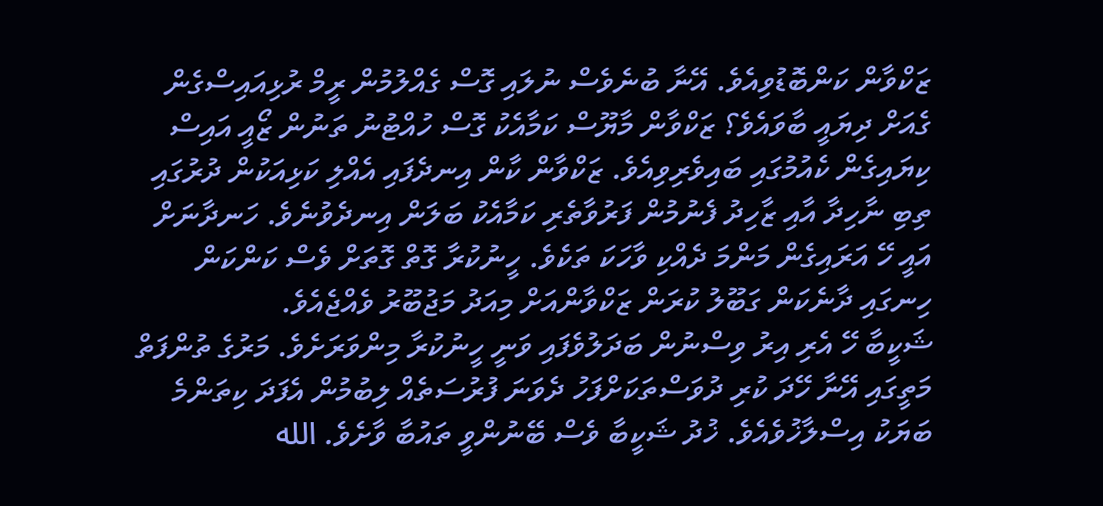ޒަކްވާން ކަންބޮޑުވިއެވެ. އޭނާ ބުނެވެސް ނުލައި ގޮސް ގެއްލުމުން ރީމް ރުޅިއައިސްގެން ގެއަށް ދިޔައީ ބާވައެވެ؟ ޒަކްވާން މާޔޫސް ކަމާއެކު ގޮސް ހުއްޓުނު ތަނުން ޒޯއީ އައިސް ކިޔައިގެން ކެއުމުގައި ބައިވެރިވިއެވެ. ޒަކްވާން ކާން އިނދެފައި އެއްލި ކަޅިއަކުން ދުރުގައި ތިބި ނާހިދާ އާއި ޒާހިދު ފެނުމުން ފަރުވާތެރި ކަމާއެކު ބަލަން އިނދެވުނެވެ. ހަނދާނަށް އައީ ހޭ އަރައިގެން މަންމަ ދެއްކި ވާހަކަ ތަކެވެ. ހީނުކުރާ ގޮތް ގޮތަށް ވެސް ކަންކަން ހިނގައި ދާނެކަން ގަބޫލު ކުރަން ޒަކްވާންއަށް މިއަދު މަޖުބޫރު ވެއްޖެއެވެ.
ޝަކީބާ ހޭ އެރި އިރު ވިސްނުން ބަދަލުވެފައި ވަނީ ހީނުކުރާ މިންވަރަށެވެ. މަރުގެ ތުންފަތް މަތީގައި އޭނާ ހޭދަ ކުރި ދުވަސްތަކަށްފަހު ދެވަނަ ފުރުސަތެއް ލިބުމުން އެފަދަ ކިތަންމެ ބަޔަކު އިސްލާޚުވެއެވެ. ޚުދު ޝަކީބާ ވެސް ބޭނުންވީ ތައުބާ ވާށެވެ. الله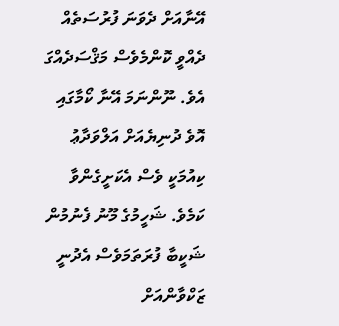އޭނާއަށް ދެވަނަ ފުރުސަތެއް ދެއްވީ ކޮންމެވެސް މަޤްސަދެއްގަ އެވެ. ނޫންނަމަ އޭނާ ކޯމާގައި އޮވެ ދުނިޔެއަށް އަލްވަދާޢު ކިއުމަކީ ވެސް އެކަށީގެންވާ ކަމެވެ. ޝަހީމުގެ މޫނު ފެނުމުން ޝަކީބާ ފުރަތަމަވެސް އެދުނީ ޒަކްވާންއަށް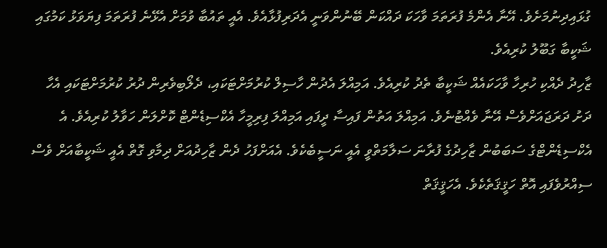ގުޅައިދިނުމަށެވެ. އޭނާ އެންމެ ފުރަތަމަ ވާހަކަ ދައްކަން ބޭނުންވަނީ އެދަރިފުޅާއެވެ. އެއީ ތައުބާ ވުމަށް އެޅޭނެ ފުރަތަމަ ފިޔަވަޅު ކަމުގައި ޝަކީބާ ގަބޫލު ކުރިއެވެ.
ޒާހިދު ދެއްކި ހުރިހާ ވާހަކައެއް ޝަކީބާ ތެދު ކުރިއެވެ. އަމިއްލަ އެދުން ހާސިލް ކުރުމަށްޓަކައި، ދެލޯބިވެރިން ދުރު ކުރުމަށްޓަކައި އެހާ ދަށު ދަރަޖައަށްވެސް އޭނާ ވެއްޓުނެވެ. އަމިއްލަ އަތުން ފައިސާ ދީފައި އަމިއްލަ ފިރިމީހާ އެކްސިޑެންޓް ކޮށްލަން ހަވާލު ކުރިއެވެ. އެ އެކްސިޑެންޓްގެ ސަބަބުން ޒާހިދުގެ ފުރާނަ ސަލާމަތްވީ އެއީ ނަސީބެކެވެ. އެއަށްފަހު ދެން ޒާހިދުއަށް ދިމާވި ގޮތް އެއީ ޝަކީބާއަށް ވެސް ސިއްރުވެފައި އޮތް ހަޤީޤަތެކެވެ. އެހަޤީޤަތް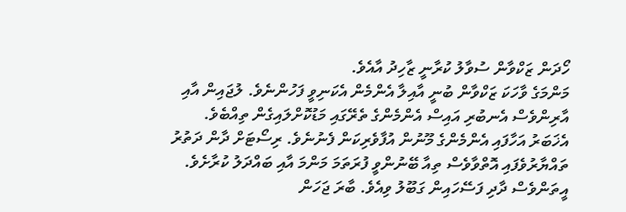ހޯދަން ޒަކްވާން ސުވާލު ކުރާނީ ޒާހިދު އާއެވެ.
މަންމަގެ ވާހަކަ ޒަކްވާން ބުނީ އާއިލާ އެންމެން އެކަނިވީ ފަހުންނެވެ. ލުޖައިން އާއި އާރިންވެސް އެނބުރި އައިސް އެންމެންގެ ތެރޭގައި މަޑުކޮށްލައިގެން ތިއްބެވެ. އެޚަބަރު އަހާފައި އެންމެންގެ މޫނުން އުފާވެރިކަން ފެނުނެވެ. ރިސޯޓަށް ދާން ދަތުރު ތައްޔާރުވެފައި އޮތްވާވެސް ތިއާ ބޭނުންވީ ފުރަތަމަ މަންމަ އާއި ބައްދަލު ކުރާށެވެ. އީތަންވެސް ދާދި ފަސޭހައިން ގަބޫލު ވިއެވެ. ބާރަ ޖަހަން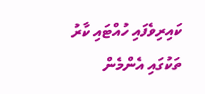ކައިރިވެފައި ހުއްޓައި ކާރު ތަކުގައި އެންމެން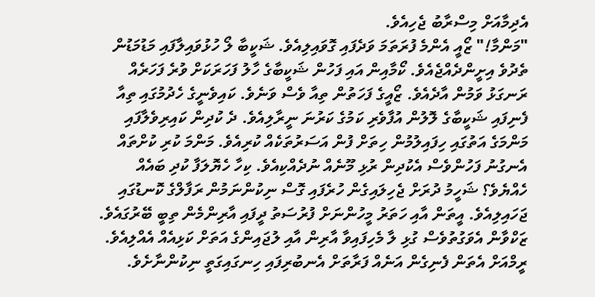އެދިމާއަށް މިސްރާބު ޖެހިއެވެ.
"މަންމާ!" ޒޯއީ އެންމެ ފުރަތަމަ ވަދެފައި ގޮވައިލިއެވެ. ޝަކީބާ ލޯ ހުޅުވައިލާފައި މަޑުމަޑުން ތެދުވެ އިށީންދެއްޖެއެވެ. ކޯމާއިން އައި ފަހުން ޝަކީބާގެ ހާލު ފަހަރަކަށް ވުރެ ފަހަރެއް ރަނގަޅު ވަމުން އާދެއެވެ. ޒޯއީގެ ފަހަތުން ތިއާ ވެސް ވަނެވެ. ކައިވެނީގެ ހެދުމުގައި ތިއާ ފެނިފައި ޝަކީބާގެ ލޮލުން އުފާވެރި ކަމުގެ ކަރުނަ ނީރާލިއެވެ. ދެ ކުދިން ކައިރިވެލާފައި މަންމަގެ އަތުގައި ހިފައިލުމުން ހިތަށް ފުން އަސަރުތަކެއް ކުރިއެވެ. މަންމަ ކުރި ކުށްތައް އެނގުނު ފަހުންވެސް އެކުދިން ރުޅި މޫނެއް ނުދެއްކިއެވެ. ކިހާ ހެޔޮލަފާ ކުދި ބައެއް ހެއްޔެވެ؟ ޝަހީމު ދުރަށް ޖެހިލައިގެން ހުރެފައި ގޮސް ނިކުންނަމުން ރަފާލްގެ ކޮނޑުގައި ޖަހައިލިއެވެ. އީތަން އާއި ހަތަރު މީހުންނަށް ފުރުސަތު ދީފައި އާރިންމެން ތިބީ ބޭރުގައެވެ. ޒަކްވާން އެވަގުތުވެސް ގުޅި ލާ މެހިފައިވާ އާރިން އާއި ލުޖައިންގެ އަތަށް ކަޅިއެއް އެއްލިއެވެ. ރީމްއަށް އެތަން ފެނިގެން އަނެއް ފަރާތަށް އެނބުރިފައި ހިނގައިގަތީ ނިކުންނާށެވެ.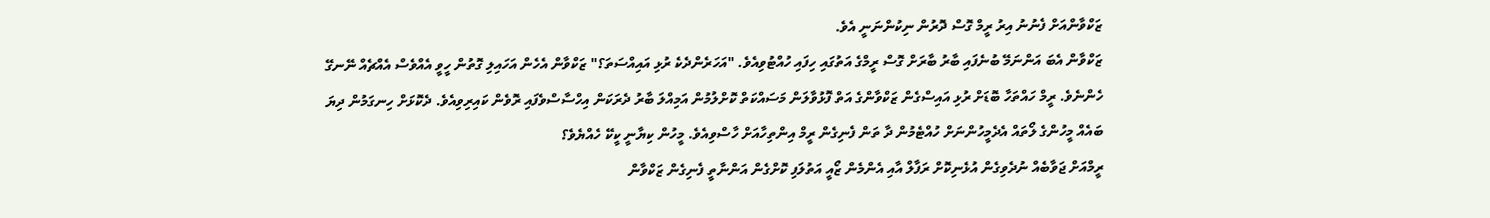ޒަކްވާންއަށް ފެނުނު އިރު ރީމް ގޮސް ދޮރުން ނިކުންނަނީ އެވެ.
ޒަކްވާން އެބަ އަންނަމޭ ބުނެފައި ބާރު ބާރަށް ގޮސް ރީމްގެ އަތުގައި ހިފައި ހުއްޓުވިއެވެ. "އަހަރެންދެކެ ރުޅި އައިއްސަތަ؟" ޒަކްވާން އެހެން އަހައިލި ގޮތުން ހީވީ އެއްވެސް އެއްޗެއް ނޭނގޭ ހެންނެވެ. ރީމް ހައްތަހާ ބޮޑަށް ރުޅި އައިސްގެން ޒަކްވާންގެ އަތް ފޮޅުވާލަން މަސައްކަތް ކޮށްލުމުން އަމިއްލަ ބާރު ދެރަކަން އިހްސާސްވެފައި ރޮވެން ކައިރިވިއެވެ. ދެކޮޅަށް ހިނގަމުން ދިޔަ ބައެއް މީހުންގެ ލޯތައް އެދެމީހުންނަށް ހުއްޓެމުން ދާ ތަން ފެނިގެން ރީމް އިންތިހާއަށް ހާސްވިއެވެ. މީހުން ކިޔާނީ ކީކޭ ހެއްޔެވެ؟
ރީމްއަށް ޖަވާބެއް ނުދެވިގެން އުޅެނިކޮށް ރަފާލް އާއި އެންމެން ޒޯއީ އަތުލަފި ކޮށްގެން އަންނާތީ ފެނިގެން ޒަކްވާން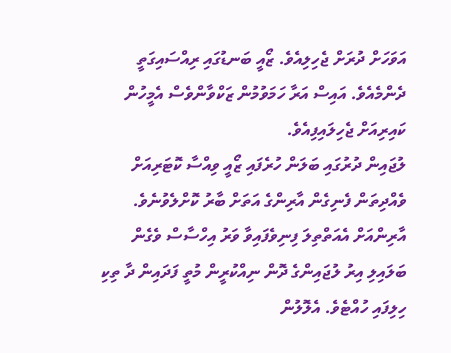އަވަހަށް ދުރަށް ޖެހިލިއެވެ. ޒޯއީ ބަނޑުގައި ރިއްސައިގަތީ ދެންމެއެވެ. އައިސް އަރާ ހަމަވުމުން ޒަކްވާންވެސް އެމީހުން ކައިރިއަށް ޖެހިލައިފިއެވެ.
ލުޖައިން ދުރުގައި ބަލަން ހުރެފައި ޒޯއީ ވިއްސާ ކޮޓަރިއަށް ވެއްދިތަން ފެނިގެން އާރިންގެ އަތަށް ބާރު ކޮށްލެވުނެވެ. އާރިންއަށް އެއަތްތިލަ ފިނިވެފައިވާ ވަރު އިހްސާސް ވެގެން ބަލައިލި އިރު ލުޖައިންގެ ދޮން ނިއްކުރީން މުތީ ފަދައިން ދާ ތިކި ހިލިފައި ހުއްޓެވެ. އެލޮލުން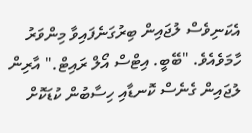އެކަނިވެސް ލުޖައިން ބިރުގަނެފައިވާ މިންވަރު ހާމަވެއެވެ. "ބޭބީ. އިޓްސް އޯލް ރައިޓް." އާރިން ލުޖައިން ގެނެސް ކޮނޑާއި ހިސާބުން ކުޑަކޮށް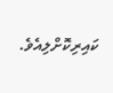ކައިރިކޮށްލިއެވެ.